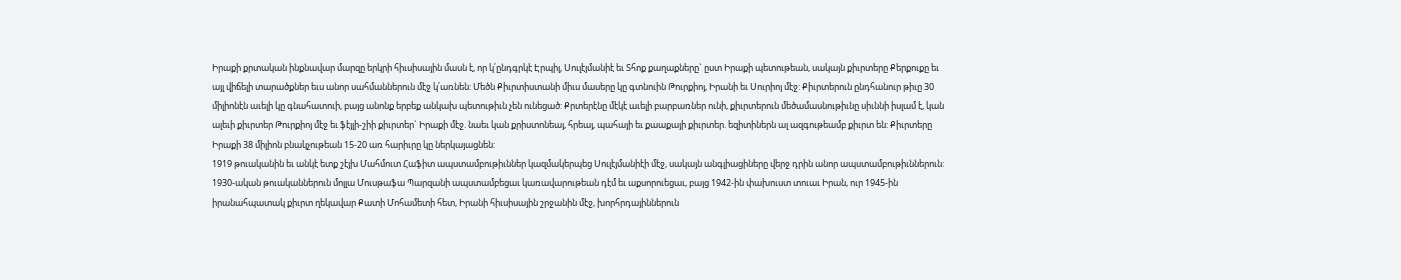Իրաքի քրտական ինքնավար մարզը երկրի հիւսիսային մասն է, որ կ՛ընդգրկէ Էրպիլ, Սուլէյմանիէ եւ Տհոք քաղաքները` ըստ Իրաքի պետութեան, սակայն քիւրտերը Քերքուքը եւ այլ վիճելի տարածքներ եւս անոր սահմաններուն մէջ կ՛առնեն: Մեծն Քիւրտիստանի միւս մասերը կը գտնուին Թուրքիոյ, Իրանի եւ Սուրիոյ մէջ: Քիւրտերուն ընդհանուր թիւը 30 միլիոնէն աւելի կը գնահատուի, բայց անոնք երբեք անկախ պետութիւն չեն ունեցած: Քրտերէնը մէկէ աւելի բարբառներ ունի, քիւրտերուն մեծամասնութիւնը սիւննի իսլամ է, կան ալեւի քիւրտեր Թուրքիոյ մէջ եւ ֆէյլի-շիի քիւրտեր` Իրաքի մէջ. նաեւ կան քրիստոնեայ, հրեայ, պահայի եւ քաաքայի քիւրտեր. եզիտիներն ալ ազգութեամբ քիւրտ են: Քիւրտերը Իրաքի 38 միլիոն բնակչութեան 15-20 առ հարիւրը կը ներկայացնեն:
1919 թուականին եւ անկէ ետք շէյխ Մահմուտ Հաֆիտ ապստամբութիւններ կազմակերպեց Սուլէյմանիէի մէջ, սակայն անգլիացիները վերջ դրին անոր ապստամբութիւններուն: 1930-ական թուականներուն մոլլա Մուսթաֆա Պարզանի ապստամբեցաւ կառավարութեան դէմ եւ աքսորուեցաւ, բայց 1942-ին փախուստ տուաւ Իրան, ուր 1945-ին իրանահպատակ քիւրտ ղեկավար Քատի Մոհամետի հետ, Իրանի հիւսիսային շրջանին մէջ, խորհրդայիններուն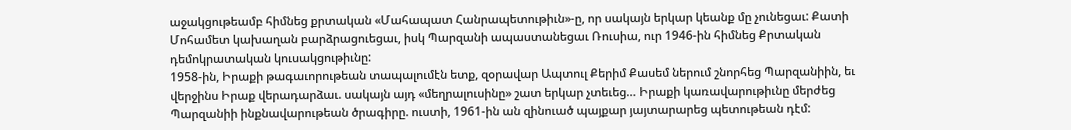աջակցութեամբ հիմնեց քրտական «Մահապատ Հանրապետութիւն»-ը, որ սակայն երկար կեանք մը չունեցաւ: Քատի Մոհամետ կախաղան բարձրացուեցաւ, իսկ Պարզանի ապաստանեցաւ Ռուսիա, ուր 1946-ին հիմնեց Քրտական դեմոկրատական կուսակցութիւնը:
1958-ին, Իրաքի թագաւորութեան տապալումէն ետք, զօրավար Ապտուլ Քերիմ Քասեմ ներում շնորհեց Պարզանիին, եւ վերջինս Իրաք վերադարձաւ. սակայն այդ «մեղրալուսինը» շատ երկար չտեւեց… Իրաքի կառավարութիւնը մերժեց Պարզանիի ինքնավարութեան ծրագիրը. ուստի, 1961-ին ան զինուած պայքար յայտարարեց պետութեան դէմ: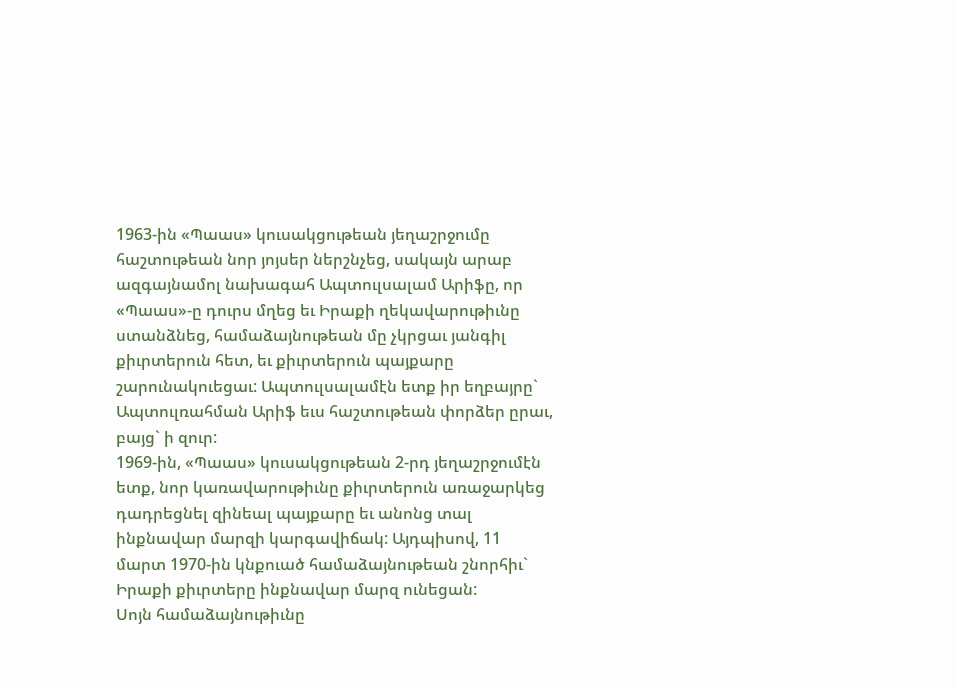1963-ին «Պաաս» կուսակցութեան յեղաշրջումը հաշտութեան նոր յոյսեր ներշնչեց, սակայն արաբ ազգայնամոլ նախագահ Ապտուլսալամ Արիֆը, որ «Պաաս»-ը դուրս մղեց եւ Իրաքի ղեկավարութիւնը ստանձնեց, համաձայնութեան մը չկրցաւ յանգիլ քիւրտերուն հետ, եւ քիւրտերուն պայքարը շարունակուեցաւ: Ապտուլսալամէն ետք իր եղբայրը` Ապտուլռահման Արիֆ եւս հաշտութեան փորձեր ըրաւ, բայց` ի զուր:
1969-ին, «Պաաս» կուսակցութեան 2-րդ յեղաշրջումէն ետք, նոր կառավարութիւնը քիւրտերուն առաջարկեց դադրեցնել զինեալ պայքարը եւ անոնց տալ ինքնավար մարզի կարգավիճակ: Այդպիսով, 11 մարտ 1970-ին կնքուած համաձայնութեան շնորհիւ` Իրաքի քիւրտերը ինքնավար մարզ ունեցան:
Սոյն համաձայնութիւնը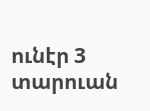ունէր 3 տարուան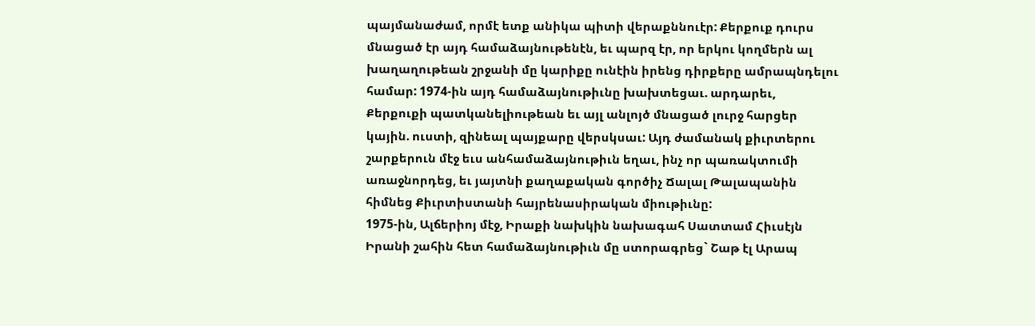պայմանաժամ, որմէ ետք անիկա պիտի վերաքննուէր: Քերքուք դուրս մնացած էր այդ համաձայնութենէն, եւ պարզ էր, որ երկու կողմերն ալ խաղաղութեան շրջանի մը կարիքը ունէին իրենց դիրքերը ամրապնդելու համար: 1974-ին այդ համաձայնութիւնը խախտեցաւ. արդարեւ, Քերքուքի պատկանելիութեան եւ այլ անլոյծ մնացած լուրջ հարցեր կային. ուստի, զինեալ պայքարը վերսկսաւ: Այդ ժամանակ քիւրտերու շարքերուն մէջ եւս անհամաձայնութիւն եղաւ, ինչ որ պառակտումի առաջնորդեց, եւ յայտնի քաղաքական գործիչ Ճալալ Թալապանին հիմնեց Քիւրտիստանի հայրենասիրական միութիւնը:
1975-ին, Ալճերիոյ մէջ, Իրաքի նախկին նախագահ Սատտամ Հիւսէյն Իրանի շահին հետ համաձայնութիւն մը ստորագրեց` Շաթ էլ Արապ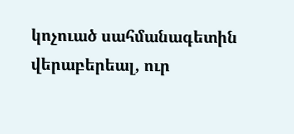կոչուած սահմանագետին վերաբերեալ, ուր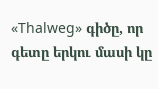«Thalweg» գիծը, որ գետը երկու մասի կը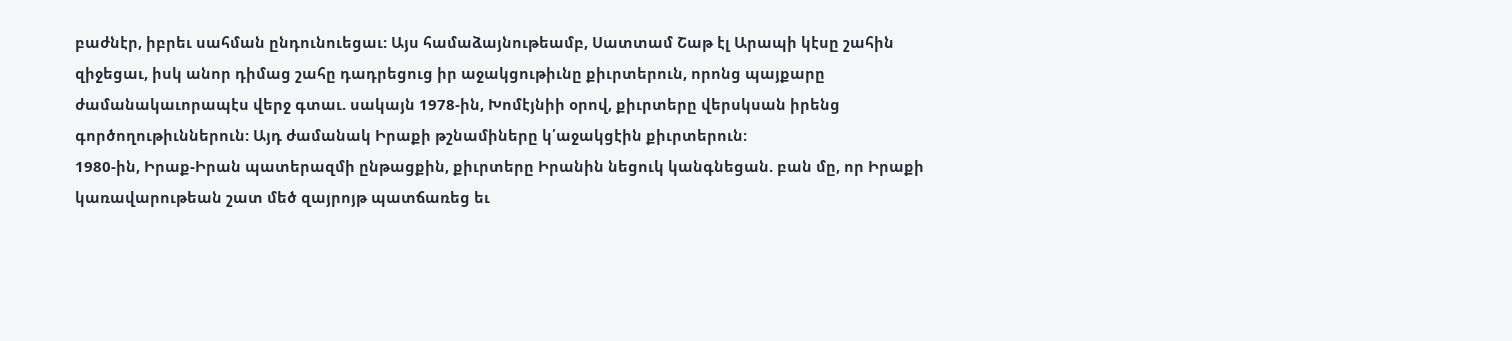բաժնէր, իբրեւ սահման ընդունուեցաւ: Այս համաձայնութեամբ, Սատտամ Շաթ էլ Արապի կէսը շահին զիջեցաւ, իսկ անոր դիմաց շահը դադրեցուց իր աջակցութիւնը քիւրտերուն, որոնց պայքարը ժամանակաւորապէս վերջ գտաւ. սակայն 1978-ին, Խոմէյնիի օրով, քիւրտերը վերսկսան իրենց գործողութիւններուն: Այդ ժամանակ Իրաքի թշնամիները կ՛աջակցէին քիւրտերուն:
1980-ին, Իրաք-Իրան պատերազմի ընթացքին, քիւրտերը Իրանին նեցուկ կանգնեցան. բան մը, որ Իրաքի կառավարութեան շատ մեծ զայրոյթ պատճառեց եւ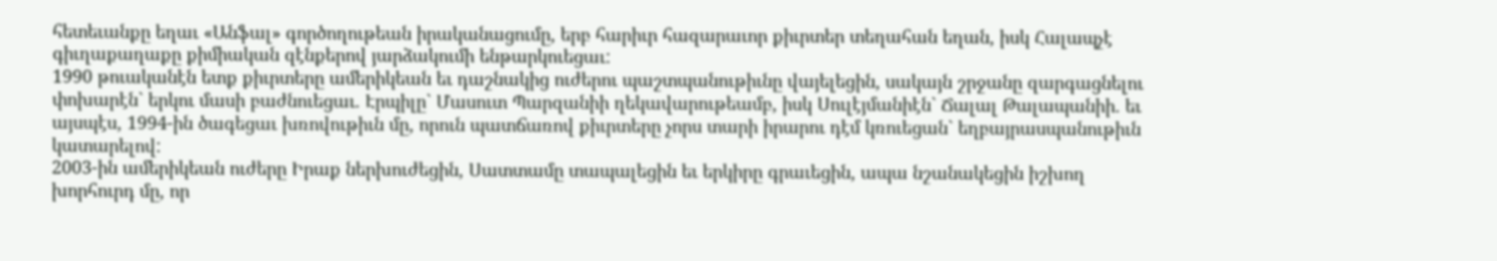հետեւանքը եղաւ «Անֆալ» գործողութեան իրականացումը, երբ հարիւր հազարաւոր քիւրտեր տեղահան եղան, իսկ Հալապչէ գիւղաքաղաքը քիմիական զէնքերով յարձակումի ենթարկուեցաւ:
1990 թուականէն ետք քիւրտերը ամերիկեան եւ դաշնակից ուժերու պաշտպանութիւնը վայելեցին, սակայն շրջանը զարգացնելու փոխարէն` երկու մասի բաժնուեցաւ. Էրպիլը` Մասուտ Պարզանիի ղեկավարութեամբ, իսկ Սուլէյմանիէն` Ճալալ Թալապանիի. եւ այսպէս, 1994-ին ծագեցաւ խռովութիւն մը, որուն պատճառով քիւրտերը չորս տարի իրարու դէմ կռուեցան` եղբայրասպանութիւն կատարելով:
2003-ին ամերիկեան ուժերը Իրաք ներխուժեցին, Սատտամը տապալեցին եւ երկիրը գրաւեցին, ապա նշանակեցին իշխող խորհուրդ մը, որ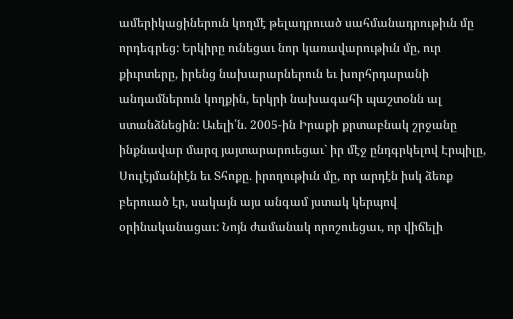ամերիկացիներուն կողմէ թելադրուած սահմանադրութիւն մը որդեգրեց: Երկիրը ունեցաւ նոր կառավարութիւն մը, ուր քիւրտերը, իրենց նախարարներուն եւ խորհրդարանի անդամներուն կողքին, երկրի նախագահի պաշտօնն ալ ստանձնեցին: Աւելի՛ն. 2005-ին Իրաքի քրտաբնակ շրջանը ինքնավար մարզ յայտարարուեցաւ` իր մէջ ընդգրկելով Էրպիլը, Սուլէյմանիէն եւ Տհոքը. իրողութիւն մը, որ արդէն իսկ ձեռք բերուած էր, սակայն այս անգամ յստակ կերպով օրինականացաւ: Նոյն ժամանակ որոշուեցաւ, որ վիճելի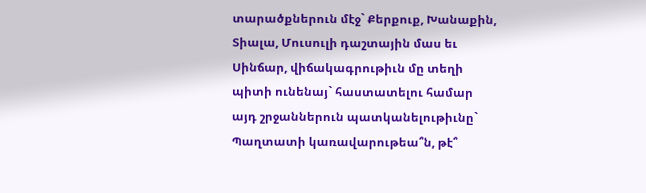տարածքներուն մէջ` Քերքուք, Խանաքին, Տիալա, Մուսուլի դաշտային մաս եւ Սինճար, վիճակագրութիւն մը տեղի պիտի ունենայ` հաստատելու համար այդ շրջաններուն պատկանելութիւնը` Պաղտատի կառավարութեա՞ն, թէ՞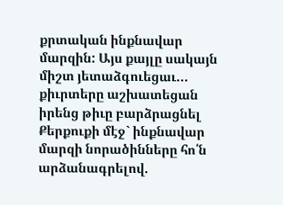քրտական ինքնավար մարզին: Այս քայլը սակայն միշտ յետաձգուեցաւ… քիւրտերը աշխատեցան իրենց թիւը բարձրացնել Քերքուքի մէջ` ինքնավար մարզի նորածինները հո՛ն արձանագրելով.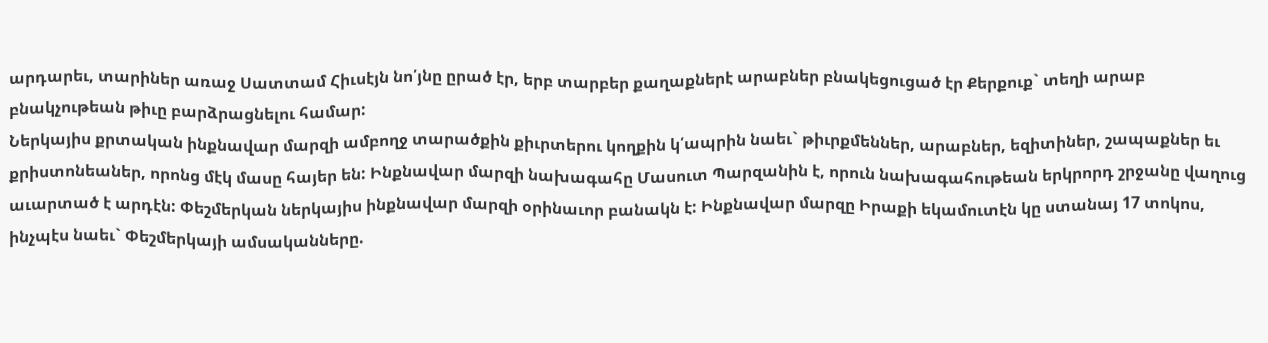արդարեւ, տարիներ առաջ Սատտամ Հիւսէյն նո՛յնը ըրած էր, երբ տարբեր քաղաքներէ արաբներ բնակեցուցած էր Քերքուք` տեղի արաբ բնակչութեան թիւը բարձրացնելու համար:
Ներկայիս քրտական ինքնավար մարզի ամբողջ տարածքին քիւրտերու կողքին կ՛ապրին նաեւ` թիւրքմեններ, արաբներ, եզիտիներ, շապաքներ եւ քրիստոնեաներ, որոնց մէկ մասը հայեր են: Ինքնավար մարզի նախագահը Մասուտ Պարզանին է, որուն նախագահութեան երկրորդ շրջանը վաղուց աւարտած է արդէն: Փեշմերկան ներկայիս ինքնավար մարզի օրինաւոր բանակն է: Ինքնավար մարզը Իրաքի եկամուտէն կը ստանայ 17 տոկոս, ինչպէս նաեւ` Փեշմերկայի ամսականները.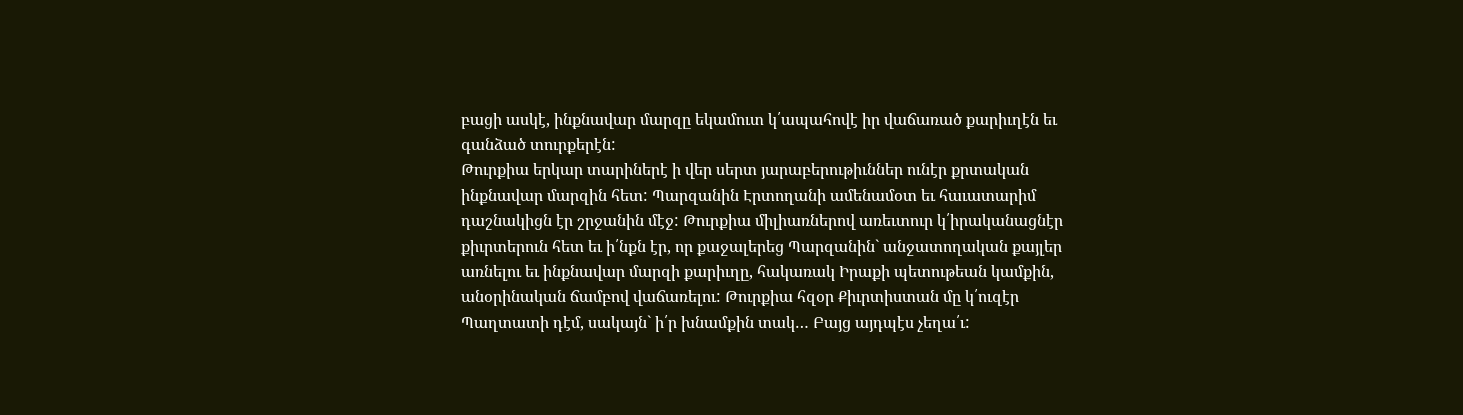բացի ասկէ, ինքնավար մարզը եկամուտ կ՛ապահովէ իր վաճառած քարիւղէն եւ գանձած տուրքերէն:
Թուրքիա երկար տարիներէ ի վեր սերտ յարաբերութիւններ ունէր քրտական ինքնավար մարզին հետ: Պարզանին Էրտողանի ամենամօտ եւ հաւատարիմ դաշնակիցն էր շրջանին մէջ: Թուրքիա միլիառներով առեւտուր կ՛իրականացնէր քիւրտերուն հետ եւ ի՛նքն էր, որ քաջալերեց Պարզանին` անջատողական քայլեր առնելու եւ ինքնավար մարզի քարիւղը, հակառակ Իրաքի պետութեան կամքին, անօրինական ճամբով վաճառելու: Թուրքիա հզօր Քիւրտիստան մը կ՛ուզէր Պաղտատի դէմ, սակայն` ի՛ր խնամքին տակ… Բայց այդպէս չեղա՛ւ: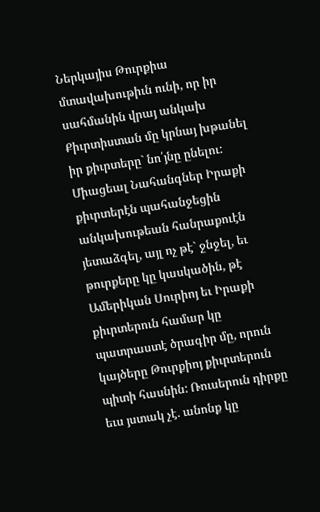Ներկայիս Թուրքիա մտավախութիւն ունի, որ իր սահմանին վրայ անկախ Քիւրտիստան մը կրնայ խթանել իր քիւրտերը` նո՛յնը ընելու:
Միացեալ Նահանգներ Իրաքի քիւրտերէն պահանջեցին անկախութեան հանրաքուէն յետաձգել, այլ ոչ թէ` ջնջել, եւ թուրքերը կը կասկածին, թէ Ամերիկան Սուրիոյ եւ Իրաքի քիւրտերուն համար կը պատրաստէ ծրագիր մը, որուն կայծերը Թուրքիոյ քիւրտերուն պիտի հասնին: Ռուսերուն դիրքը եւս յստակ չէ. անոնք կը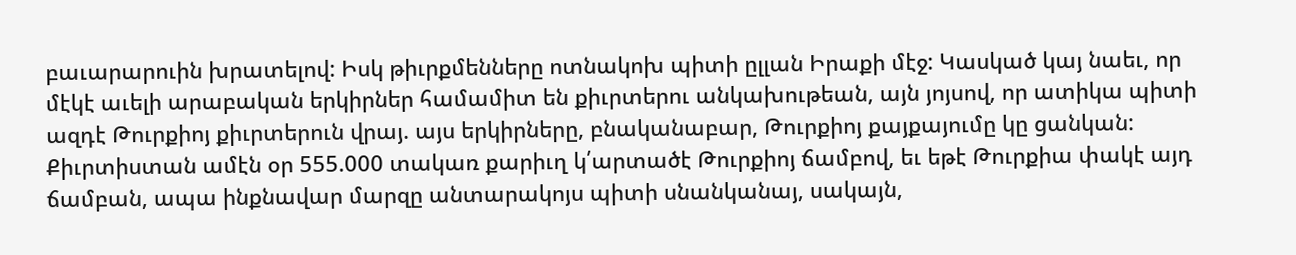բաւարարուին խրատելով: Իսկ թիւրքմենները ոտնակոխ պիտի ըլլան Իրաքի մէջ: Կասկած կայ նաեւ, որ մէկէ աւելի արաբական երկիրներ համամիտ են քիւրտերու անկախութեան, այն յոյսով, որ ատիկա պիտի ազդէ Թուրքիոյ քիւրտերուն վրայ. այս երկիրները, բնականաբար, Թուրքիոյ քայքայումը կը ցանկան:
Քիւրտիստան ամէն օր 555.000 տակառ քարիւղ կ՛արտածէ Թուրքիոյ ճամբով, եւ եթէ Թուրքիա փակէ այդ ճամբան, ապա ինքնավար մարզը անտարակոյս պիտի սնանկանայ, սակայն,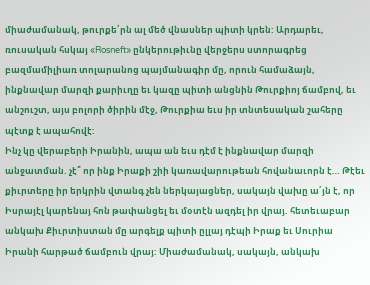միաժամանակ, թուրքե՛րն ալ մեծ վնասներ պիտի կրեն: Արդարեւ, ռուսական հսկայ «Rosneft» ընկերութիւնը վերջերս ստորագրեց բազմամիլիառ տոլարանոց պայմանագիր մը, որուն համաձայն, ինքնավար մարզի քարիւղը եւ կազը պիտի անցնին Թուրքիոյ ճամբով, եւ անշուշտ, այս բոլորի ծիրին մէջ, Թուրքիա եւս իր տնտեսական շահերը պէտք է ապահովէ:
Ինչ կը վերաբերի Իրանին, ապա ան եւս դէմ է ինքնավար մարզի անջատման. չէ՞ որ ինք Իրաքի շիի կառավարութեան հովանաւորն է… Թէեւ քիւրտերը իր երկրին վտանգ չեն ներկայացներ, սակայն վախը ա՛յն է, որ Իսրայէլ կարենայ հոն թափանցել եւ մօտէն ազդել իր վրայ. հետեւաբար անկախ Քիւրտիստան մը արգելք պիտի ըլլայ դէպի Իրաք եւ Սուրիա Իրանի հարթած ճամբուն վրայ: Միաժամանակ, սակայն, անկախ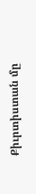Քիւրտիստան մը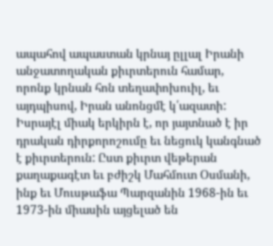ապահով ապաստան կրնայ ըլլալ Իրանի անջատողական քիւրտերուն համար, որոնք կրնան հոն տեղափոխուիլ, եւ այդպիսով, Իրան անոնցմէ կ՛ազատի:
Իսրայէլ միակ երկիրն է, որ յայտնած է իր դրական դիրքորոշումը եւ նեցուկ կանգնած է քիւրտերուն: Ըստ քիւրտ վեթերան քաղաքագէտ եւ բժիշկ Մահմուտ Օսմանի, ինք եւ Մուսթաֆա Պարզանին 1968-ին եւ 1973-ին միասին այցելած են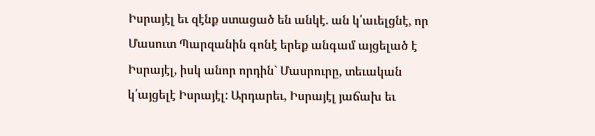Իսրայէլ եւ զէնք ստացած են անկէ. ան կ՛աւելցնէ, որ Մասուտ Պարզանին գոնէ երեք անգամ այցելած է Իսրայէլ, իսկ անոր որդին` Մասրուրը, տեւական կ՛այցելէ Իսրայէլ: Արդարեւ, Իսրայէլ յաճախ եւ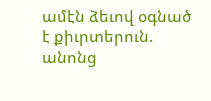ամէն ձեւով օգնած է քիւրտերուն. անոնց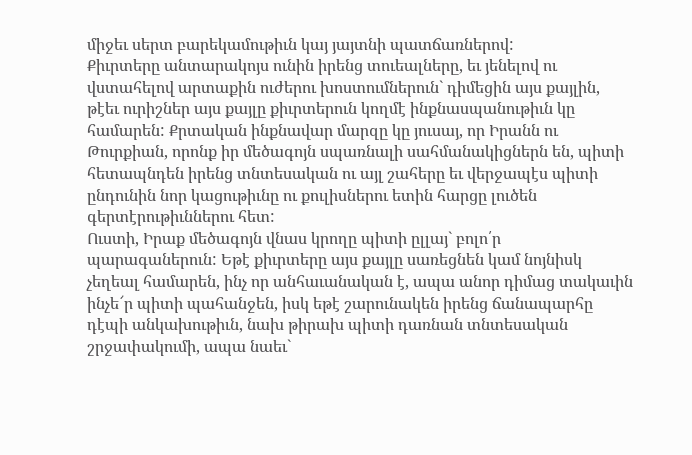միջեւ սերտ բարեկամութիւն կայ յայտնի պատճառներով:
Քիւրտերը անտարակոյս ունին իրենց տուեալները, եւ յենելով ու վստահելով արտաքին ուժերու խոստումներուն` դիմեցին այս քայլին, թէեւ ուրիշներ այս քայլը քիւրտերուն կողմէ ինքնասպանութիւն կը համարեն: Քրտական ինքնավար մարզը կը յուսայ, որ Իրանն ու Թուրքիան, որոնք իր մեծագոյն սպառնալի սահմանակիցներն են, պիտի հետապնդեն իրենց տնտեսական ու այլ շահերը եւ վերջապէս պիտի ընդունին նոր կացութիւնը ու քուլիսներու ետին հարցը լուծեն գերտէրութիւններու հետ:
Ուստի, Իրաք մեծագոյն վնաս կրողը պիտի ըլլայ` բոլո՛ր պարագաներուն: Եթէ քիւրտերը այս քայլը սառեցնեն կամ նոյնիսկ չեղեալ համարեն, ինչ որ անհաւանական է, ապա անոր դիմաց տակաւին ինչե՜ր պիտի պահանջեն, իսկ եթէ շարունակեն իրենց ճանապարհը դէպի անկախութիւն, նախ թիրախ պիտի դառնան տնտեսական շրջափակումի, ապա նաեւ`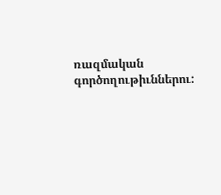ռազմական գործողութիւններու: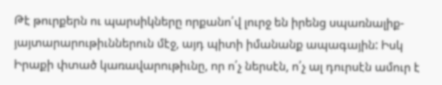Թէ թուրքերն ու պարսիկները որքանո՛վ լուրջ են իրենց սպառնալիք-յայտարարութիւններուն մէջ, այդ պիտի իմանանք ապագային: Իսկ Իրաքի փտած կառավարութիւնը, որ ո՛չ ներսէն, ո՛չ ալ դուրսէն ամուր է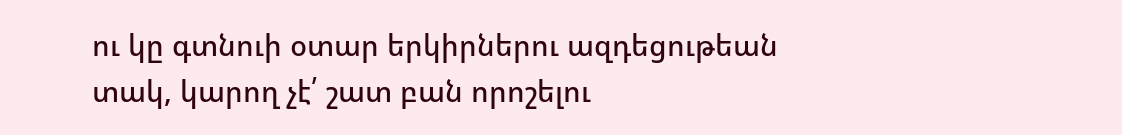ու կը գտնուի օտար երկիրներու ազդեցութեան տակ, կարող չէ՛ շատ բան որոշելու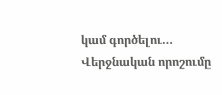կամ գործելու… Վերջնական որոշումը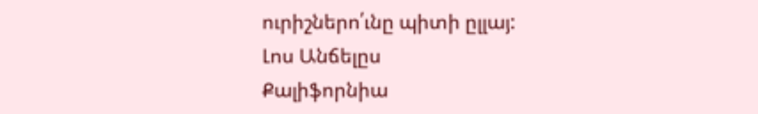ուրիշներո՛ւնը պիտի ըլլայ:
Լոս Անճելըս
Քալիֆորնիա